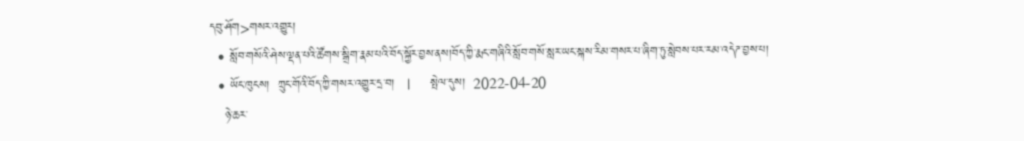དབུ་ཤོག>གསར་འགྱུར།
  • སློབ་གསོའི་ཤེས་ལྡན་པའི་ཚོགས་སྒྲིག་རྣམ་པའི་བོད་སྐྱོར་བྱས་ནས།བོད་ཀྱི་རྨང་གཞིའི་སློབ་གསོ་སླར་ཡང་སྐས་རིམ་གསར་པ་ཞིག་ཏུ་སླེབས་པར་རམ་འདེཌ་བྱས་པ།
  • ཡོང་ཁུངས།  ཀྲུང་གོའི་བོད་ཀྱི་གསར་འགྱུར་དྲ་བ།   |     སྤེལ་དུས།  2022-04-20
    ཉེ་ཆར་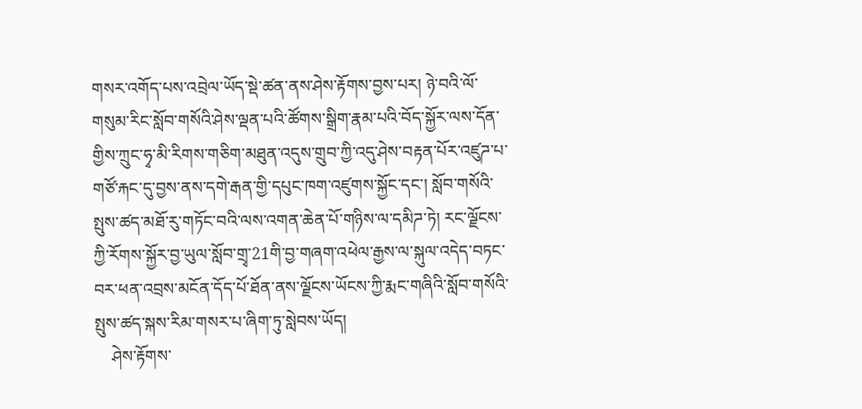གསར་འགོད་པས་འབྲེལ་ཡོད་སྡེ་ཚན་ནས་ཤེས་རྟོགས་བྱས་པར། ཉེ་བའི་ལོ་གསུམ་རིང་སློབ་གསོའི་ཤེས་ལྡན་པའི་ཚོགས་སྒྲིག་རྣམ་པའི་བོད་སྐྱོར་ལས་དོན་གྱིས་ཀྲུང་ཧྭ་མི་རིགས་གཅིག་མཐུན་འདུས་གྲུབ་ཀྱི་འདུ་ཤེས་བརྟན་པོར་འཛུཌ་པ་གཙོ་རྐང་དུ་བྱས་ནས་དགེ་རྒན་གྱི་དཔུང་ཁག་འཛུགས་སྐྱོང་དང་། སློབ་གསོའི་སྤུས་ཚད་མཐོ་རུ་གཏོང་བའི་ལས་འགན་ཆེན་པོ་གཉིས་ལ་དམིཌ་ཏེ། རང་ལྗོངས་ཀྱི་རོགས་སྐྱོར་བྱ་ཡུལ་སློབ་གྲྭ་21གི་བྱ་གཞག་འཕེལ་རྒྱས་ལ་སྐུལ་འདེད་བཏང་བར་ཕན་འབྲས་མངོན་དོད་པོ་ཐོན་ནས་ལྗོངས་ཡོངས་ཀྱི་རྨང་གཞིའི་སློབ་གསོའི་སྤུས་ཚད་སྐས་རིམ་གསར་པ་ཞིག་ཏུ་སླེབས་ཡོད།
    ཤེས་རྟོགས་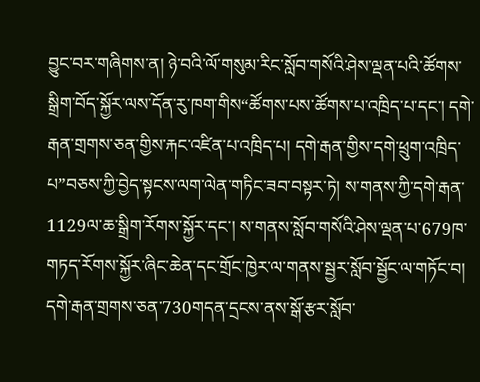བྱུང་བར་གཞིགས་ན། ཉེ་བའི་ལོ་གསུམ་རིང་སློབ་གསོའི་ཤེས་ལྡན་པའི་ཚོགས་སྒྲིག་བོད་སྐྱོར་ལས་དོན་རུ་ཁག་གིས“ཚོགས་པས་ཚོགས་པ་འཁྲིད་པ་དང་། དགེ་རྒན་གྲགས་ཅན་གྱིས་རྐང་འཛིན་པ་འཁྲིད་པ། དགེ་རྒན་གྱིས་དགེ་ཕྲུག་འཁྲིད་པ”བཅས་ཀྱི་བྱེད་སྟངས་ལག་ལེན་གཏིང་ཟབ་བསྟར་ཏེ། ས་གནས་ཀྱི་དགེ་རྒན་1129ལ་ཆ་སྒྲིག་རོགས་སྐྱོར་དང་། ས་གནས་སློབ་གསོའི་ཤེས་ལྡན་པ་679ཁ་གཏད་རོགས་སྐྱོར་ཞིང་ཆེན་དང་གྲོང་ཁྱེར་ལ་གནས་སྦྱར་སློབ་སྦྱོང་ལ་གཏོང་བ། དགེ་རྒན་གྲགས་ཅན་730གདན་དྲངས་ནས་སྒོ་རྩར་སློབ་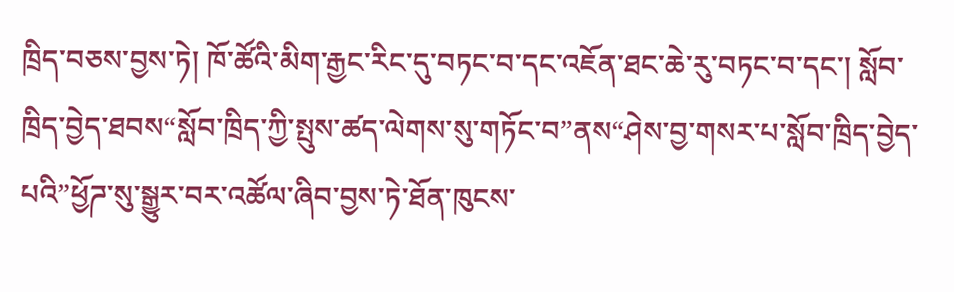ཁྲིད་བཅས་བྱས་ཏེ། ཁོ་ཚོའི་མིག་རྒྱང་རིང་དུ་བཏང་བ་དང་འཇོན་ཐང་ཆེ་རུ་བཏང་བ་དང་། སློབ་ཁྲིད་བྱེད་ཐབས“སློབ་ཁྲིད་ཀྱི་སྤུས་ཚད་ལེགས་སུ་གཏོང་བ”ནས“ཤེས་བྱ་གསར་པ་སློབ་ཁྲིད་བྱེད་པའི”ཕྱོཌ་སུ་སྒྱུར་བར་འཚོལ་ཞིབ་བྱས་ཏེ་ཐོན་ཁུངས་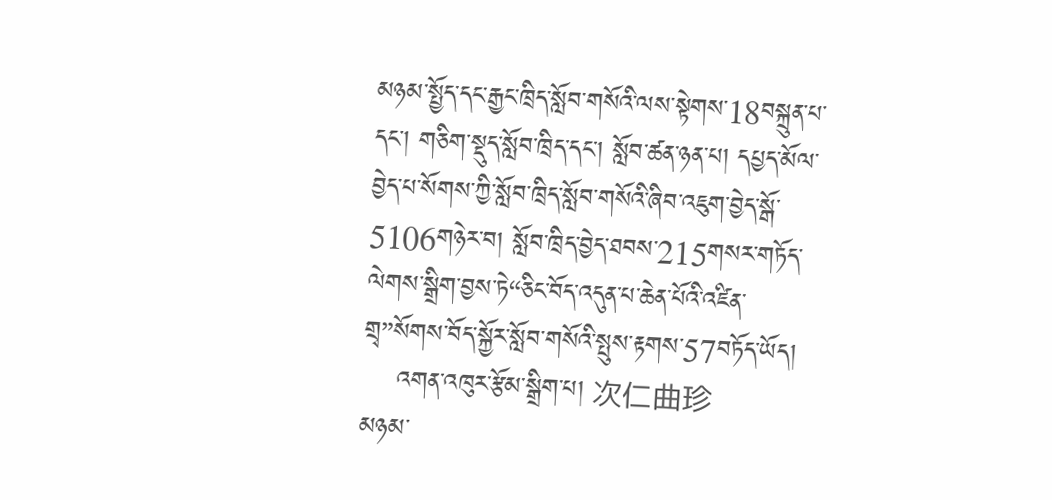མཉམ་སྤྱོད་དང་རྒྱང་ཁྲིད་སློབ་གསོའི་ལས་སྟེགས་18བསྐྲུན་པ་དང་། གཅིག་སྡུད་སློབ་ཁྲིད་དང་། སློབ་ཚན་ཉན་པ། དཔྱད་མོལ་བྱེད་པ་སོགས་ཀྱི་སློབ་ཁྲིད་སློབ་གསོའི་ཞིབ་འཇུག་བྱེད་སྒོ་5106གཉེར་བ། སློབ་ཁྲིད་བྱེད་ཐབས་215གསར་གཏོད་ལེགས་སྒྲིག་བྱས་ཏེ“ཅིང་བོད་འདུན་པ་ཆེན་པོའི་འཛིན་གྲྭ”སོགས་བོད་སྐྱོར་སློབ་གསོའི་སྤུས་རྟགས་57བཏོད་ཡོད།
    འགན་འཁུར་རྩོམ་སྒྲིག་པ། 次仁曲珍
མཉམ་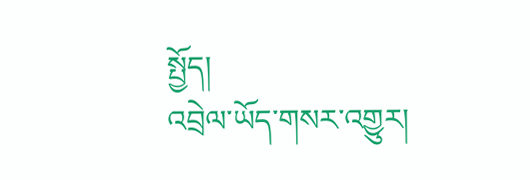སྤྱོད།
འབྲེལ་ཡོད་གསར་འགྱུར།